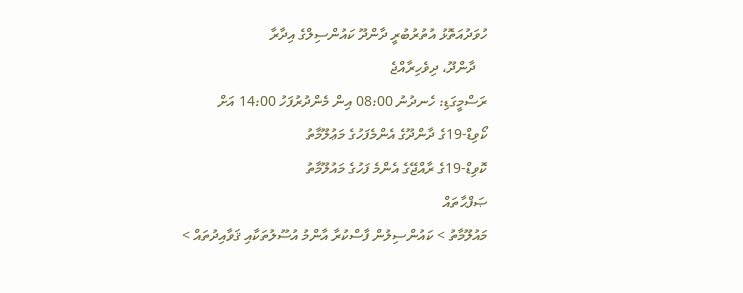ހުވަދުއަތޮޅު އުތުރުބުރީ ދާންދޫ ކައުންސިލްގެ އިދާރާ
   ދާންދޫ، ދިވެހިރާއްޖެ
ރަސްމީގަޑި: ހެނދުނު 08:00 އިން މެންދުރުފަހު 14:00 އަށް
ކޯވިޑް-19ގެ ދާންދޫގެ އެންމެފަހުގެ މަޢުލޫމާތު
ކޮވިޑް-19ގެ ރާއްޖޭގެ އެންމެ ފަހުގެ މައުލޫމާތު
ޞަފްޙާތައް
މައުލޫމާތު > ކައުންސިލުން ފާސްކުރާ އާންމު އުސޫލުތަކާއި ޤަވާއިދުތައް >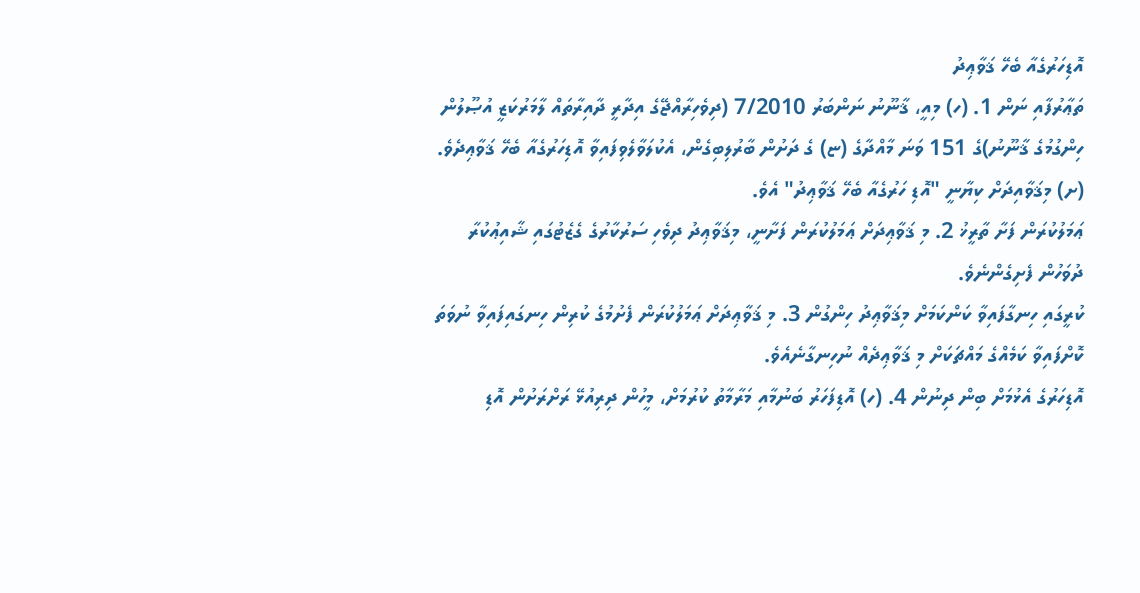އޮޑިހަރުގެއާ ބެހޭ ޤަވާޢިދު
ތަޢާރުފާއި ނަން 1. (ހ) މިއީ، ޤާނޫނު ނަންބަރު 7/2010 (ދިވެހިރާއްޖޭގެ އިދާރީ ދާއިރާތައް ލާމަރުކަޒީ އުޞޫލުން ހިންގުމުގެ ޤާނޫނު)ގެ 151 ވަނަ މާއްދާގެ (ޏ) ގެ ދަށުން ބާރުލިބިގެން، އެކުލަވާލެވިފައިވާ އޮޑިހަރުގެއާ ބެހޭ ޤަވާޢިދެވެ.
(ށ) މިޤަވާއިދަށް ކިޔާނީ "އޮޑި ހަރުގެއާ ބެހޭ ޤަވާޢިދު" އެވެ.
ޢަމަލުކުރަން ފަށާ ތާރީޚު 2. މި ޤަވާޢިދަށް ޢަމަލުކުރަން ފަށާނީ، މިޤަވާޢިދު ދިވެހި ސަރުކާރުގެ ގެޒެޓުގައި ޝާއިޢުކުރާ ދުވަހުން ފެށިގެންނެވެ.
ކުރީގައި ހިނގާފައިވާ ކަންކަމަށް މިޤަވާޢިދު ހިންގުން 3. މި ޤަވާޢިދަށް ޢަމަލުކުރަން ފެށުމުގެ ކުރިން ހިނގައިފައިވާ ނުވަތަ ކޮށްފައިވާ ކަމެއްގެ މައްޗަކަށް މި ޤަވާޢިދެއް ނުހިނގާނެއެވެ.
އޮޑިހަރުގެ އެޅުމަށް ބިން ދިނުން 4. (ހ) އޮޑިފަހަރު ބަނުމާއި މަރާމާތު ކުރުމަށް، މީހުން ދިރިއުޅޭ ރަށްރަށުން އޮޑި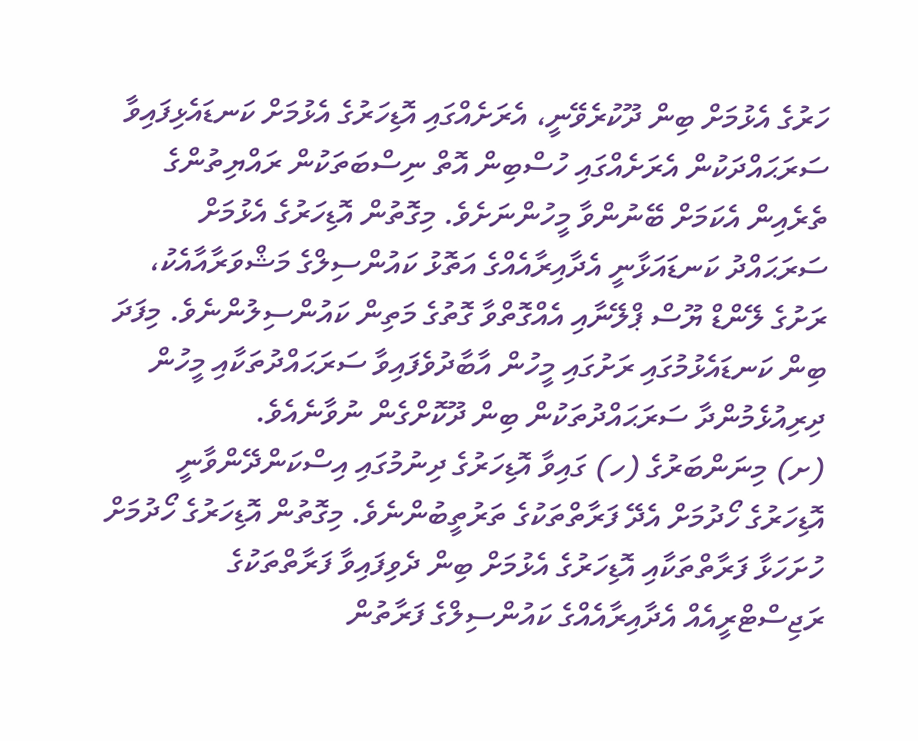ހަރުގެ އެޅުމަށް ބިން ދޫކުރެވޭނީ، އެރަށެއްގައި އޮޑިހަރުގެ އެޅުމަށް ކަނޑައެޅިފައިވާ ސަރަޙައްދަކުން އެރަށެއްގައި ހުސްބިން އޮތް ނިސްބަތަކުން ރައްޔިތުންގެ ތެރެއިން އެކަމަށް ބޭނުންވާ މީހުންނަށެވެ. މިގޮތުން އޮޑިހަރުގެ އެޅުމަށް ސަރަޙައްދު ކަނޑައަޅާނީ އެދާއިރާއެއްގެ އަތޮޅު ކައުންސިލްގެ މަޝްވަރާއާއެކު، ރަށުގެ ލޭންޑް ޔޫސް ޕްލޭނާއި އެއްގޮތްވާ ގޮތުގެ މަތިން ކައުންސިލުންނެވެ. މިފަދަ ބިން ކަނޑައެޅުމުގައި ރަށުގައި މީހުން އާބާދުވެފައިވާ ސަރަޙައްދުތަކާއި މީހުން ދިރިއުޅެމުންދާ ސަރަޙައްދުތަކުން ބިން ދޫކޮށްގެން ނުވާނެއެވެ.
(ށ) މިނަންބަރުގެ (ހ) ގައިވާ އޮޑިހަރުގެ ދިނުމުގައި އިސްކަންދޭންވާނީ އޮޑިހަރުގެ ހޯދުމަށް އެދޭ ފަރާތްތަކުގެ ތަރުތީބުންނެވެ. މިގޮތުން އޮޑިހަރުގެ ހޯދުމަށް ހުށަހަޅާ ފަރާތްތަކާއި އޮޑިހަރުގެ އެޅުމަށް ބިން ދެވިފައިވާ ފަރާތްތަކުގެ ރަޖިސްޓްރީއެއް އެދާއިރާއެއްގެ ކައުންސިލްގެ ފަރާތުން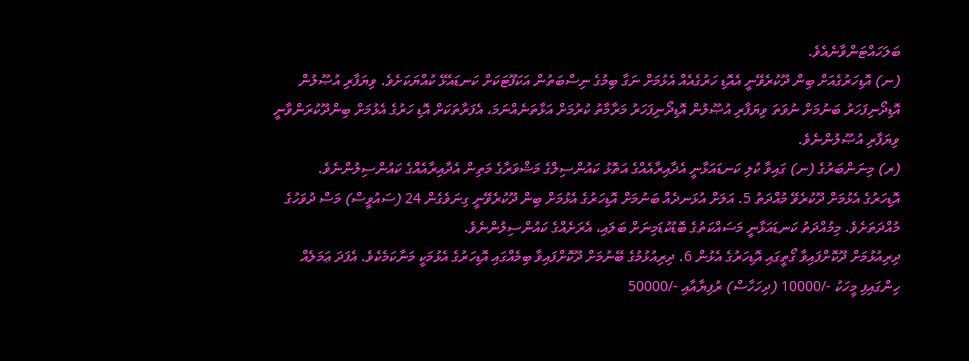ބަލަހައްޓަންވާނެއެވެ.
(ނ) އޮޑިހަރުގެއަށް ބިން ދޫކުރެވޭނީ އެއޮޑި ހަރުގެއެއް އެޅުމަށް ނަގާ ބިމުގެ ނިސްބަތުން އަކަފޫޓަކަށް ކަނޑައެޅޭ ކުއްޔަކަށެވެ. ވިޔަފާރި އުޞޫލުން އޮޑިދޯނިފަހަރު ބަނުމަށް ނުވަތަ ވިޔަފާރި އުޞޫލުން އޮޑިދޯނިފަހަރު މަރާމާތު ކުރުމަށް އަޅާތަނެއްނަމަ، އެފަރާތަކަށް އޮޑި ހަރުގެ އެޅުމަށް ބިންދޫކުރަންވާނީ ވިޔަފާރި އުޞޫލުންނެވެ.
(ރ) މިނަންބަރުގެ (ނ) ގައިވާ ކުލި ކަނޑައަޅާނީ އެދާއިރާއެއްގެ އަތޮޅު ކައުންސިލްގެ މަޝްވަރާގެ މަތިން އެދާއިރާއެއްގެ ކައުންސިލުންނެވެ.
އޮޑިހަރުގެ އެޅުމަށް ދޫކުރެވޭ މުއްދަތު 5. އަލަށް އުޅަނދެއް ބަނުމަށް އޮޑިހަރުގެ އެޅުމަށް ބިން ދޫކުރެވޭނީ ގިނަވެގެން 24 (ސައުވީސް) މަސް ދުވަހުގެ މުއްދަތަށެވެ. މިމުއްދަތު ކަނޑައަޅާނީ މަސައްކަތުގެ ބޮޑުކުޑަމިނަށް ބަލައި، އެރަށެއްގެ ކައުންސިލުންނެވެ.
ދިރިއުޅުމަށް ދޫކޮށްފައިވާ ގޯތީގައި އޮޑިހަރުގެ އެޅުން 6. ދިރިއުޅުމުގެ ބޭނުމަށް ދޫކޮށްފައިވާ ބިމެއްގައި އޮޑިހަރުގެ އެޅުމަކީ މަނާކަމެކެވެ. އެފަދަ ޢަމަލެއް ހިންގައިފި މީހަކު -/10000 (ދިހަހާސް) ރުފިޔާއާއި -/50000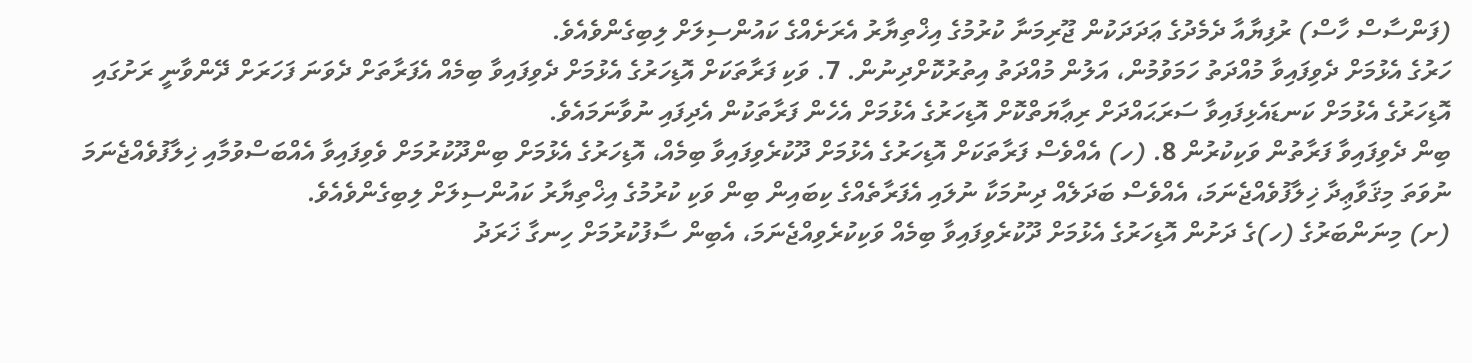(ފަންސާސް ހާސް) ރުފިޔާއާ ދެމެދުގެ ޢަދަދަކުން ޖޫރިމަނާ ކުރުމުގެ އިޚްތިޔާރު އެރަށެއްގެ ކައުންސިލަށް ލިބިގެންވެއެވެ.
ހަރުގެ އެޅުމަށް ދެވިފައިވާ މުއްދަތު ހަމަވުމުން، އަލުން މުއްދަތު އިތުރުކޮށްދިނުން. 7. ވަކި ފަރާތަކަށް އޮޑިހަރުގެ އެޅުމަށް ދެވިފައިވާ ބިމެއް އެފަރާތަށް ދެވަނަ ފަހަރަށް ދޭންވާނީ ރަށުގައި އޮޑިހަރުގެ އެޅުމަށް ކަނޑައެޅިފައިވާ ސަރަޙައްދަށް ރިޢާޔަތްކޮށް އޮޑިހަރުގެ އެޅުމަށް އެހެން ފަރާތަކުން އެދިފައި ނުވާނަމައެވެ.
ބިން ދެވިފައިވާ ފަރާތުން ވަކިކުރުން 8. (ހ) އެއްވެސް ފަރާތަކަށް އޮޑިހަރުގެ އެޅުމަށް ދޫކުރެވިފައިވާ ބިމެއް، އޮޑިހަރުގެ އެޅުމަށް ބިންދޫކުރުމަށް ވެވިފައިވާ އެއްބަސްވުމާއި ޚިލާފުވެއްޖެނަމަ ނުވަތަ މިޤަވާޢިދާ ޚިލާފުވެއްޖެނަމަ، އެއްވެސް ބަދަލެއް ދިނުމަކާ ނުލައި އެފަރާތެއްގެ ކިބައިން ބިން ވަކި ކުރުމުގެ އިޚްތިޔާރު ކައުންސިލަށް ލިބިގެންވެއެވެ.
(ށ) މިނަންބަރުގެ (ހ)ގެ ދަށުން އޮޑިހަރުގެ އެޅުމަށް ދޫކުރެވިފައިވާ ބިމެއް ވަކިކުރެވިއްޖެނަމަ، އެބިން ސާފުކުރުމަށް ހިނގާ ޚަރަދު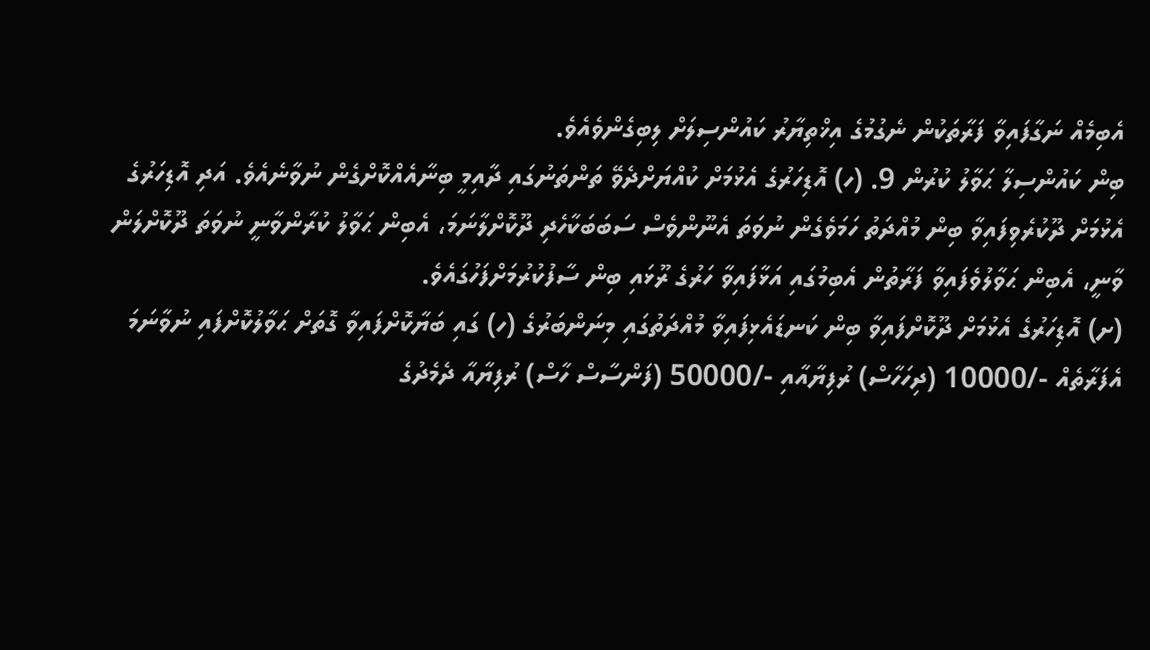އެބިމެއް ނަގާފައިވާ ފަރާތަކުން ނެގުމުގެ އިޚްތިޔާރު ކައުންސިލަށް ލިބިގެންވެއެވެ.
ބިން ކައުންސިލާ ޙަވާލު ކުރުން 9. (ހ) އޮޑިހަރުގެ އެޅުމަށް ކުއްޔަށްދެވޭ ތަންތަނުގައި ދާއިމީ ބިނާއެއްކޮށްގެން ނުވާނެއެވެ. އަދި އޮޑިހަރުގެ އެޅުމަށް ދޫކުރެވިފައިވާ ބިން މުއްދަތު ހަމަވެގެން ނުވަތަ އެނޫންވެސް ސަބަބަކާހެދި ދޫކޮށްލާނަމަ، އެބިން ޙަވާލު ކުރާންވާނީ ނުވަތަ ދޫކޮށްލަން ވާނީ، އެބިން ޙަވާލުވެފައިވާ ފަރާތުން އެބިމުގައި އަޅާފައިވާ ހަރުގެ ރޫޅައި ބިން ސާފުކުރުމަށްފަހުގައެވެ.
(ށ) އޮޑިހަރުގެ އެޅުމަށް ދޫކޮށްފައިވާ ބިން ކަނޑައެޅިފައިވާ މުއްދަތުގައި މިނަންބަރުގެ (ހ) ގައި ބަޔާކޮށްފައިވާ ގޮތަށް ޙަވާލުކޮށްފައި ނުވާނަމަ އެފަރާތެއް -/10000 (ދިހަހާސް) ރުފިޔާއާއި -/50000 (ފަންސާސް ހާސް) ރުފިޔާއާ ދެމެދުގެ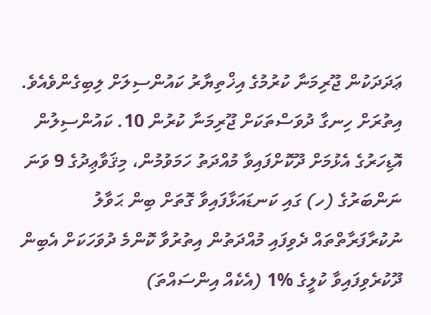ޢަދަދަކުން ޖޫރިމަނާ ކުރުމުގެ އިޚްތިޔާރު ކައުންސިލަށް ލިބިގެންވެއެވެ.
އިތުރަށް ހިނގާ ދުވަސްތަކަށް ޖޫރިމަނާ ކުރުން 10. ކައުންސިލުން އޮޑިހަރުގެ އެޅުމަށް ދޫކޮށްފައިވާ މުއްދަތު ހަމަވުމުން، މިޤަވާޢިދުގެ 9 ވަނަ ނަންބަރުގެ (ހ) ގައި ކަނޑައަޅާފައިވާ ގޮތަށް ބިން ޙަވާލު ނުކުރާފަރާތްތައް ދެވިފައި މުއްދަތުން އިތުރުވާ ކޮންމެ ދުވަހަކަށް އެބިން ދޫކުރެވިފައިވާ ކުލީގެ %1 (އެކެއް އިންސައްތަ)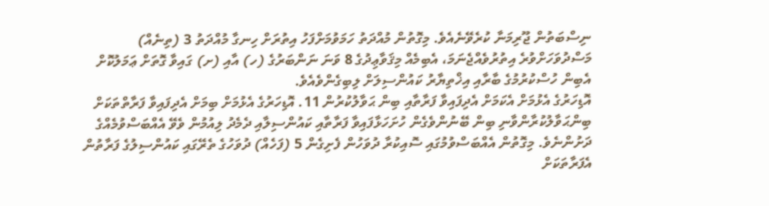ނިސްބަތުން ޖޫރިމަނާ ކުރެވޭނެއެވެ. މިގޮތުން މުއްދަތު ހަމަވުމަށްފަހު އިތުރަށް ހިނގާ މުއްދަތު 3 (ތިނެއް) މަސްދުވަހަށްވުރެ އިތުރުވެއްޖެނަމަ، އެބިމެއް މިޤަވާޢިދުގެ 8 ވަނަ ނަންބަރުގެ (ހ) އާއި (ށ) ގައިވާ ގޮތަށް ޢަމަލުކޮށް އެބިން ހުސްކުރުމުގެ ބާރާއި އިޚްތިޔާރު ކައުންސިލަށް ލިބިގެންވެއެވެ.
އޮޑިހަރުގެ އެޅުމަށް އެކަމަށް އެދިފައިވާ ފަރާތާއި ބިން ޙަވާލުކުރުން 11. އޮޑިހަރުގެ އެޅުމަށް ބިމަށް އެދިފައިވާ ފަރާތްތަކަށް ބިންޙަވާލުކުރާންވާނި ބިން ބޭނުންވެގެން ހުށަހަޅާފައިވާ ފަރާތާއި ކައުންސިލާއި ދެމެދު ލިއުމުން ވެވޭ އެއްބަސްވުމެއްގެ ދަށުންނެވެ. މިގޮތުން އެއްބަސްވުމުގައި ސޮއިކުރާ ދުވަހުން ފެށިގެން 5 (ފަހެއް) ދުވަހުގެ ތެރޭގައި ކައުންސިލުގެ ފަރާތުން އެފަރާތަކަށް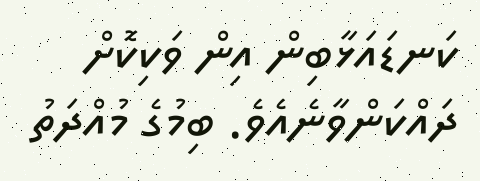ކަނޑައަޅާބިން އިން ވަކިކޮށް ދައްކަންވާނެއެވެ. ބިމުގެ މުއްދަތު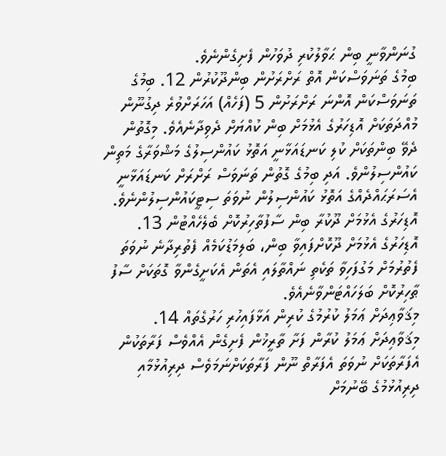ގުނަންވާނީ ބިން ޙަވާލުކުރި ދުވަހުން ފެށިގެންނެވެ.
ބިމުގެ ތަނަވަސްކަން އޮތް ރަށްރަށުން ބިންދޫކުރުން 12. ބިމުގެ ތަނަވަސްކަން އޮންނަ ރަށްރަށުން 5 (ފަހެއް) އަހަރަށްވުރެ ދިގުނޫން މުއްދަތަކަށް އޮޑިހަރުގެ އެޅުމަށް ބިން ކުއްޔަށް ދެވިދާނެއެވެ. މިގޮތުން ދެވޭ ބިންތަކަށް ކުލި ކަނޑައަޅާނީ އަތޮޅު ކައުންސިލުގެ މަޝްވަރާގެ މަތިން ކައުންސިލުންވެ. އަދި ބިމުގެ ގޮތުން ތަނަވަސް ރަށްރަށް ކަނޑައަޅާނީ އެސަރަޙައްދެއްގެ އަތޮޅު ކައުންސިލުން ނުވަތަ ސިޓީކައުންސިލުންނެވެ.
އޮޑިހަރުގެ އެޅުމަށް ދޫކުރާ ބިން ސާފުތާހިރުކޮށް ބެލެހެއްޓުން 13. އޮޑިހަރުގެ އެޅުމަށް ދޫކޮށްފައިވާ ބިން، ބަލިމަޑުކަމެއް ފެތުރިދާނެ ނުވަތަ ފެތުރުމަށް މަގުފަހިވާ ތަކެތި ނައްތާލައި އެތަން އެކަށީގެންވާ ގޮތަކަށް ސާފު ޠާހިރުކޮށް ބަލަހައްޓަންވާނެއެވެ.
މިޤަވާޢިދަށް ޢަމަލު ކުރުމުގެ ކުރިން އަޅާފައިހުރި ހަރުގެތައް 14. މިޤަވާޢިދަށް ޢަމަލު ކުރާން ފަށާ ތާރީޚުން ފެށިގެން އެއްވެސް ފަރާތަކުން އެފަރާތަކަށް ނުވަތަ އެފަރާތް ނޫން ފަރާތަކަށްނަމަވެސް ދިރިއުޅުމާއި ދިރިއުޅުމުގެ ބޭނުމަށް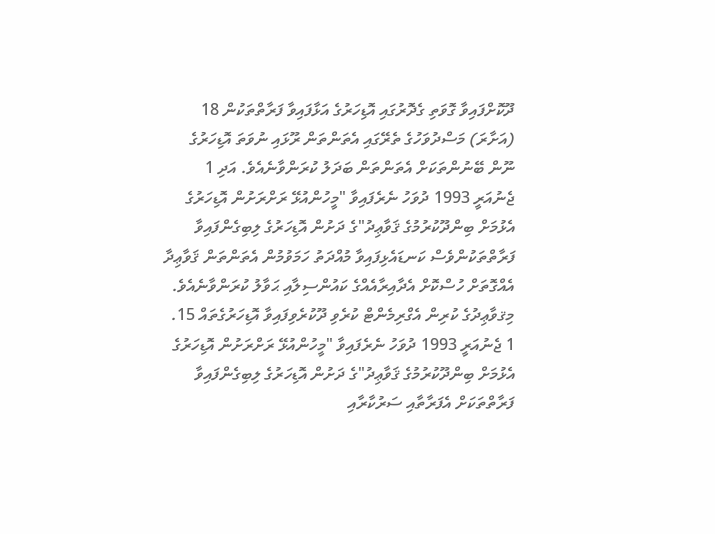ދޫކޮށްފައިވާ ގޮވަތި ގެދޮރުގައި އޮޑިހަރުގެ އަޅާފައިވާ ފަރާތްތަކުން 18 (އަށާރަ) މަސްދުވަހުގެ ތެރޭގައި އެތަންތަން ރޫޅައި ނުވަތަ އޮޑިހަރުގެ ނޫން ބޭނުންތަކަށް އެތަންތަން ބަދަލު ކުރަންވާނެއެވެ. އަދި 1 ޖެނުއަރީ 1993 ދުވަހު ނެރެފައިވާ "މީހުންއުޅޭ ރަށްރަށުން އޮޑިހަރުގެ އެޅުމަށް ބިންދޫކުރުމުގެ ޤަވާޢިދު"ގެ ދަށުން އޮޑިހަރުގެ ލިބިގެންފައިވާ ފަރާތްތަކުންވެސް ކަނޑައެޅިފައިވާ މުއްދަތު ހަމަވުމުން އެތަންތަން ޤަވާޢިދާ އެއްގޮތަށް ހުސްކޮށް އެދާއިރާއެއްގެ ކައުންސިލާއި ޙަވާލު ކުރަންވާނެއެވެ.
މިޤވާޢިދުގެ ކުރިން އެގްރިމެންޓް ކުރެވި ދޫކުރެވިފައިވާ އޮޑިހަރުގެތައް 15. 1 ޖެނުއަރީ 1993 ދުވަހު ނެރެފައިވާ "މީހުންއުޅޭ ރަށްރަށުން އޮޑިހަރުގެ އެޅުމަށް ބިންދޫކުރުމުގެ ޤަވާޢިދު"ގެ ދަށުން އޮޑިހަރުގެ ލިބިގެންފައިވާ ފަރާތްތަކަށް އެފަރާތާއި ސަރުކާރާއި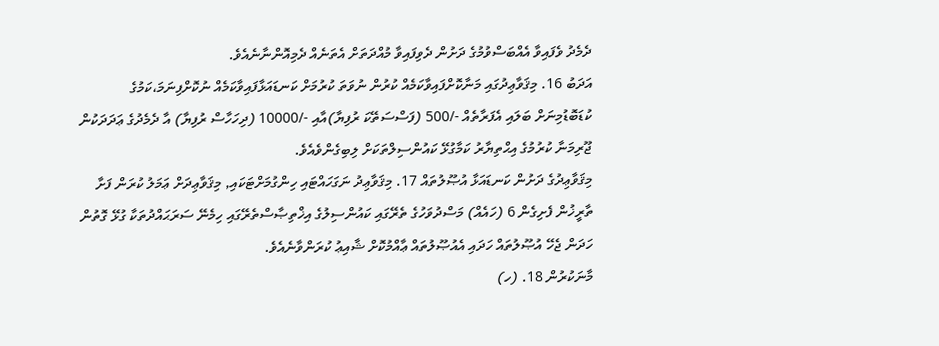ދެމެދު ވެފައިވާ އެއްބަސްވުމުގެ ދަށުން ދެވިފައިވާ މުއްދަތަށް އެތަނެއް ދެމިއޮންނާނެއެވެ.
އަދަބު 16. މިޤަވާޢިދުގައި މަނާކޮށްފައިވާކަމެއް ކުރުން ނުވަތަ ކުރުމަށް ކަނޑައަޅާފައިވާކަމެއް ނުކޮށްފިނަމަ،ކަމުގެ ކުޑަބޮޑުމިނަށް ބަލައި އެފަރާތެއް -/500 (ފަސްސަތޭކަ ރުފިޔާ)އާއި -/10000 (ދިހަހާސް ރުފިޔާ) އާ ދެމެދުގެ ޢަދަދަކުން ޖޫރިމަނާ ކުރުމުގެ އިޙްތިޔާރު ކަމާގުޅޭ ކައުންސިލްތަކަށް ލިބިގެންވެއެވެ.
މިޤަވާޢިދުގެ ދަށުން ކަނޑައަޅާ އުޞޫލުތައް 17. މިޤަވާޢިދު ނަގަހައްޓައި ހިންގުމަށްޓަކައި, މިޤަވާޢިދަށް ޢަމަލު ކުރަން ފަށާ ތާރީޚުން ފެށިގެން 6 (ހައެއް) މަސްދުވަހުގެ ތެރޭގައި ކައުންސިލުގެ އިޚްތިޞާސްތެރޭގައި ހިމެނޭ ސަރަޙައްދުތަކާ ގުޅޭ ގޮތުން ހަދަން ޖެހޭ އުޞޫލުތައް ހަދައި އެއުޞޫލުތައް ޢާއްމުކޮށް ޝާއިޢު ކުރަންވާނެއެވެ.
މާނަކުރުން 18. (ހ)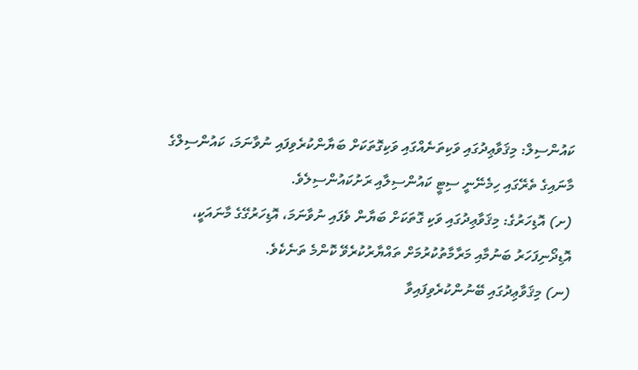ކައުންސިލް: މިޤަވާޢިދުގައި ވަކިތަނެއްގައި ވަކިގޮތަކަށް ބަޔާންކުރެވިފައި ނުވާނަމަ، ކައުންސިލްގެ މާނައިގެ ތެރޭގައި ހިމެނޭނީ ސިޓީ ކައުންސިލާއި ރަށުކައުންސިލެވެ.
(ށ) އޮޑިހަރުގެ: މިޤަވާޢިދުގައި ވަކި ގޮތަކަށް ބަޔާން ވެފައި ނުވާނަމަ، އޮޑިހަރުގޭގެ މާނައަކީ، އޮޑިދޯނިފަހަރު ބަނުމާއި މަރާމާތުކުރުމަށް ތައްޔާރުކުރެވޭ ކޮންމެ ތަނެކެވެ.
(ނ) މިޤަވާޢިދުގައި ބޭނުންކުރެވިފައިވާ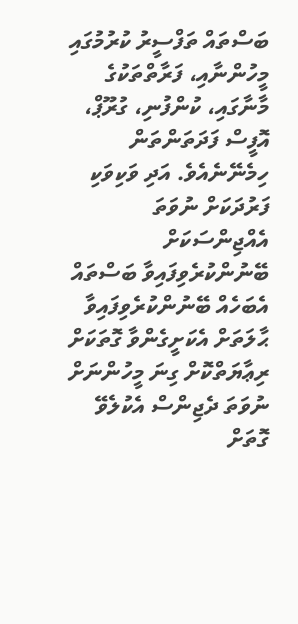ބަސްތައް ތަފްސީރު ކުރުމުގައި މީހުންނާއި، ފަރާތްތަކުގެ މާނާގައި، ކުންފުނި، ގުރޫޕް، އޮފީސް ފަދަތަންތަން ހިމެނޭނެއެވެ. އަދި ވަކިވަކި ފަރުދަކަށް ނުވަތަ އެއްޖިންސަކަށް ބޭނުންކުރެވިފައިވާ ބަސްތައް އެބަހެއް ބޭނުންކުރެވިފައިވާ ޙާލަތަށް އެކަށީގެންވާ ގޮތަކަށް ރިޢާޔަތްކޮށް ގިނަ މީހުންނަށް ނުވަތަ ދެޖިންސް އެކުލެވޭ ގޮތަށް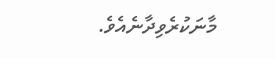މާނަކުރެވިދާނެއެވެ.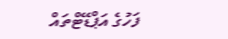ފަހުގެ އަޕްޑޭޓްތައް